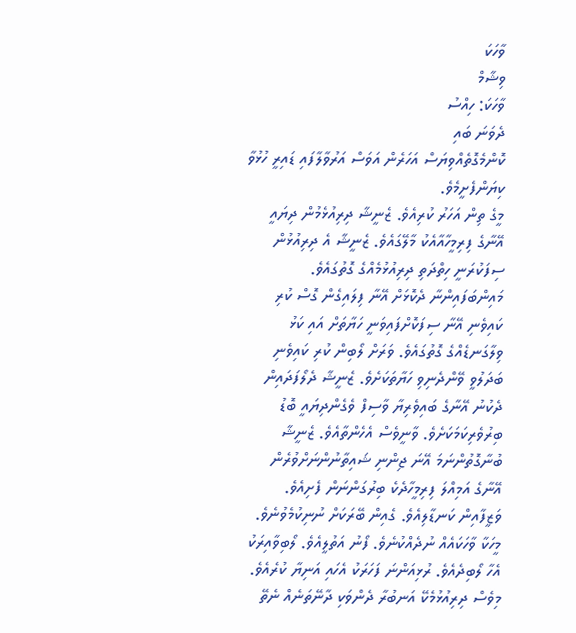ވާހަކަ
ވިޝާމް
ވާހަކަ: ހިއްސު
ދެވަނަ ބައި
ކޮންމެގޮތެއްވިޔަސް އަހަރެން އަވަސް އަރުވާލާފައި ޑައިރީ ހުޅުވާ ކިޔަންފެށީމެވެ.
މީގެ ތިން އަހަރު ކުރިއެވެ. ޒެނީޝާ ދިރިއުޅެމުން ދިޔައީ އޭނާގެ ފިރިމީހާއާއެކު މާލޭގައެވެ. ޒެނީޝާ އެ ދިރިއުޅުން ސިފަކުރަނީ ހިތްދަތި ދިރިއުޅުމެއްގެ ގޮތުގައެވެ. މައިންބަފައިންނާ ދެކޮޅަށް އޭނާ ފިލައިގެން ގޮސް ކުރި ކައިވެނި އޭނާ ސިފަކޮށްފައިވަނީ ހަޔާތަށް އައި ކަޅު ވިލާގަނޑެއްގެ ގޮތުގައެވެ. ވަރަށް ލޯބިން ކުރި ކައިވެނި ބަދަލުވީ ވޭންދެނިވި ހަޔާތަކަށެވެ. ޒެނީޝާ ދެލޯފަދައިން ދެކުނު އޭނާގެ ބައިވެރިޔާ ވާސިފް ވެގެންދިޔައީ ބޮޑު ބިރުވެރިކަމަކަށެވެ. ވާނީވެސް އެހެންތާއެވެ. ޒެނީޝާ ބުނާގޮތުންނަމަ އޭނަ ޖިންނި ޝައިތާނުންނަށްވުރެން އޭނާގެ އަމިއްލަ ފިރިމީހާދެކެ ބިރުގަންނަން ފެށިއެވެ. ވަޒީފާއިން ކަނޑާލިއެވެ. ގެއިން ބޭރަކަށް ނުނިކުމެވުނެވެ. މީހަކާ ވާހަކައެއް ނުދެއްކުނެވެ. ފޯނު އަތުލީއެވެ. ލޯބިވާއިރަކު އެހާ ލޯބިދެއެވެ. ރުޅިއަންނަ ފަހަރަކު އެހައި އަނިޔާ ކުރެއެވެ. މިވެސް ދިރިއުޅުމެކޭ އަނބުރާ ދެންވަކި ދާނޭތަނެއް ނެތޭ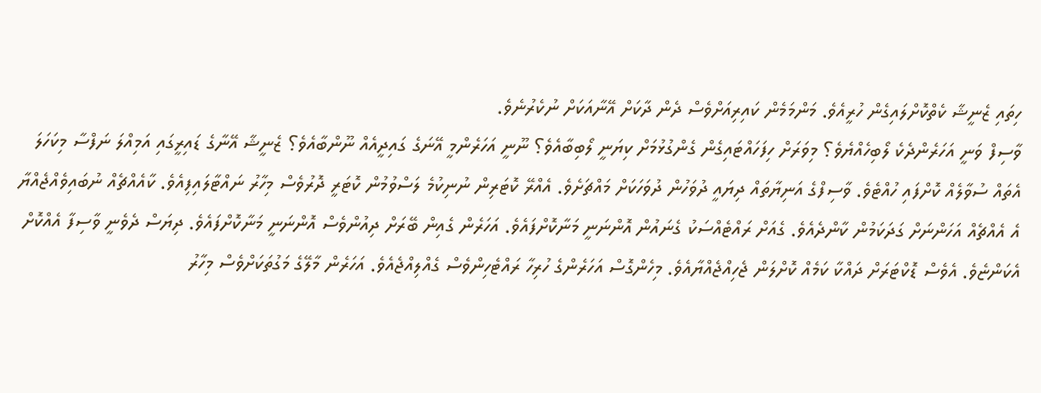ހިތައި ޒެނީޝާ ކެތްކޮށްލައިގެން ހުރީއެވެ. މަންމަމެން ކައިރިއަށްވެސް ދެން ދާކަށް އޭނާއަކަށް ނުކެރުނެވެ.
ވާސިފް ވަނީ އަހަރެންދެކެ ލޯބިހެއްޔެވެ؟ މިވަރަށް ހިފަހައްޓައިގެން ގެންގުޅުމަށް ކިޔަނީ ލޯބިބާއެވެ؟ ނޫނީ އަހަރެންމީ އޭނަގެ ގައިދީއެއް ނޫންބާއެވެ؟ ޒެނީޝާ އޭނާގެ ޑައިރީގައި އަމިއްލަ ނަފްސާ މިކަހަލަ އެތައް ސުވާލެއް ކޮށްފައި ހުއްޓެވެ. ވާސިފްގެ އަނިޔާތައް ދިޔައީ ދުވަހުން ދުވަހަކަށް މައްޗަށެވެ. އެއްރޭ ކޮޓަރިން ނުނިކުމެ ލަސްވުމުން ކޮޓަރީ ދޮރުވެސް މިހާރު ނައްޓާލައިފިއެވެ. ކާއެއްޗެއް ނުބައިވެއްޖެއްޔާ އެ އެއްޗެއް އަހަންނަށް ގަދަކަމުން ކާންދެއެވެ. ގެއަށް ރައްޓެއްސަކު ގެނައުން އޮންނަނީ މަނާކޮށްފައެވެ. އަހަރެން ގެއިން ބޭރަށް ދިއުންވެސް އޮންނަނީ މަނާކޮށްފައެވެ. ދިޔަސް ދެވެނީ ވާސިފާ އެއްކޮށް އެކަންޏެވެ. އެވެސް ޑޮކްޓަރަށް ދައްކާ ކަމެއް ކޮށްލަން ޖެހިއްޖެއްޔާއެވެ. މިހެންގޮސް އަހަރެންގެ ހުރިހާ ރައްޓެހިންވެސް ގެއްލިއްޖެއެވެ. އަހަރެން މާލޭގެ މަގުތަކަށްވެސް މިހާރު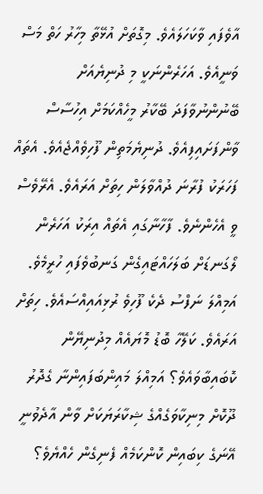އާވެފައި ވާކަހަލައެވެ. މިގޮތަށް އުޅޭތާ މިހާރު ހަތް މަސް ވަނީއެވެ. އަހަރެންނަކީ މި ދުނިޔެއަށް ބޭނުންނުވާފަދަ ބޭކާރު މީހެއްކަމަށް އިހުސާސް ވާންފަށައިފިއެވެ. ދުނިޔެމަތިން ފޫހިވެއްޖެއެވެ. އެތައް ފަހަރަކު ފުރާނަ ދުއްވާލަން ހިތަށް އަރައެވެ. އެރޭވެސް ވީ އެހެންނެވެ. ފާހާނާގައި އެތައް އިރަކު އަހަރެން ލޯގަނޑަށް ބަލަހައްޓައިގެން ގަނބުވެފައި ހުރީމެވެ. އަމިއްލަ ނަފްސު ދެކެ ފޫހިވެ ރުޅިއައިއްސައެވެ. ހިތަށް އަރައެވެ. ކަލޭހާ ބޮޑު މޮޔައެއް މިދުނިޔޭން ކޮބައިބާވައެވެ؟ އަމިއްލަ މައިންބަފައިންނާ ގެދޮރު ދޫކޮށް މިނިކާވަގެއްގެ ޝިކާރަޔަކަށް ވާން އާދެވުނީ އޭނަގެ ކިބައިން ކޮންކަމެއް ފެނިގެން ހެއްޔެވެ؟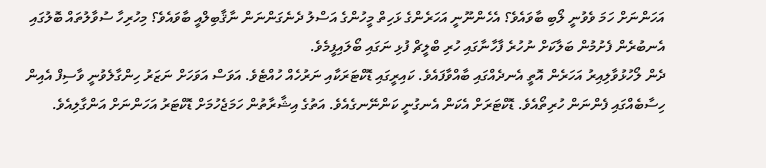އަހަންނަށް ހަމަ ވެވުނީ ލޯބި ބާވައެވެ؟ އެހެންނޫނީ އަހަރެންގެ ޅަހިތް މީހުންގެ އަސްލު ދެނެގަންނަން ނާޤާބިލްއީ ބާވައެވެ؟ މިހުރިހާ ސުވާލުތައް ބޮލުގައި އެނބުރެން ފެށުމުން ބަލާކަށް ނުހުރެ ފާހާނާގައި ހުރި ބްލީޗް ފުޅި ނަގައި ބޯލައިފީމެވެ.
ދެން ލޯހުޅުވާލިއިރު އަހަރެން އޮތީ އެނދެއްގައި ބާއްވާފައެވެ. ކައިރީގައި ޑޮކްޓަރަކާއި ނަރުހެއް ހުއްޓެވެ. އަވަސް އަވަހަށް ނަޒަރު ހިންގާލެވުނީ ވާސިފް އެއިން ހިސާބެއްގައި ފެންނަން ހުރިތޯއެވެ. ޑޮކްޓަރަށް އެކަން އެނގުނީ ކަންނޭނގެއެވެ. އަތުގެ އިޝާރާތުން ހަމަޖެހުމަށް ޑޮކްޓަރު އަހަންނަށް އަންގާލިއެވެ.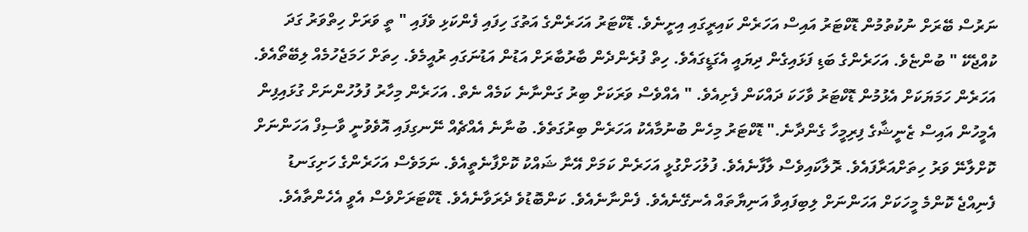ނަރުސް ބޭރަށް ނުކުތުމުން ޑޮކްޓަރު އައިސް އަހަރެން ކައިރީގައި އިށީނެވެ. ޑޮކްޓަރު އަހަރެންގެ އަތުގަ ހިފައި ފެންކަޅި ވެފައި " ތީ ވަރަށް ހިތްވަރު ގަދަ ކުއްޖެކޭ " ބުންޏެވެ. އަހަރެންގެ ބަޑި ފަޅައިގެން ދިޔައީ އެގަޑީގައެވެ. ހިތް ފުރެންދެން ބާރުބާރަށް އަޑުން އަޑުނަގައި ރުއީމެވެ. ހިތަށް ހަމަޖެހުމެއް ލިބޭތޯއެވެ. އަހަރެން ހަމަޔަކަށް އެޅުމުން ޑޮކްޓަރު ވާހަކަ ދައްކަން ފެށިއެވެ. " އެއްވެސް ވަރަކަށް ބިރު ގަންނާނެ ކަމެއް ނެތް. އަހަރެން މިހާރު ފުލުހުންނަށް ގުޅައިފިން އެމީހުން އައިސް ޒެނީޝާގެ ފިރިމީހާ ގެންދާނެ." ޑޮކްޓަރު މިހެން ބުނުމާއެކު އަހަރެން ބިރުގަތެވެ. ބުނާނެ އެއްޗެއް ނޭނގިފައި އޮވެވުނީ ވާސިފް އަހަންނަށް ކޮށްލާނޭ ވަރު ހިތަށްއަރާފައެވެ. ރޮލާކައިވެސް ލާފާނެއެވެ. ފުލުހަށްގުޅީ އަހަރެން ކަމަށް އޭނާ ޝައްކު ކޮށްފާނެތީއެވެ. ނަމަވެސް އަހަރެންގެ ހަށިގަނޑު ފެނިއްޖެ ކޮންމެ މީހަކަށް އަހަންނަށް ލިބިފައިވާ އަނިޔާތައް އެނގޭނެއެވެ. ފެންނާނެއެވެ. ކަންބޮޑުވެ ދެރަވާނެއެވެ. ޑޮކްޓަރަށްވެސް އެވީ އެހެންތާއެވެ.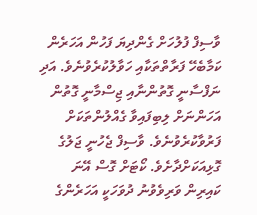ވާސިފް ފުލުހަށް ގެންދިޔަ ފަހުން އަހަރެން ކަމާބެހޭ ފަރާތްތަކާއި ހަވާލުކުރެވުނެވެ. އަދި ނަފްސާނީ ގޮތުންނާއި ޖިސްމާނީ ގޮތުން އަހަންނަށް ލިބިފައިވާ ގެއްލުންތަކަށް ފަރުވާކުރެވުނެވެ. ވާސިފް ޖެހުނީ ޖަލުގެ ގޮޅިއަކަށްދާށެވެ. ކޯޓަށް ގޮސް އޭނަ ކައިރިން ވަރިވެވުނު ދުވަހަކީ އަހަރެންގެ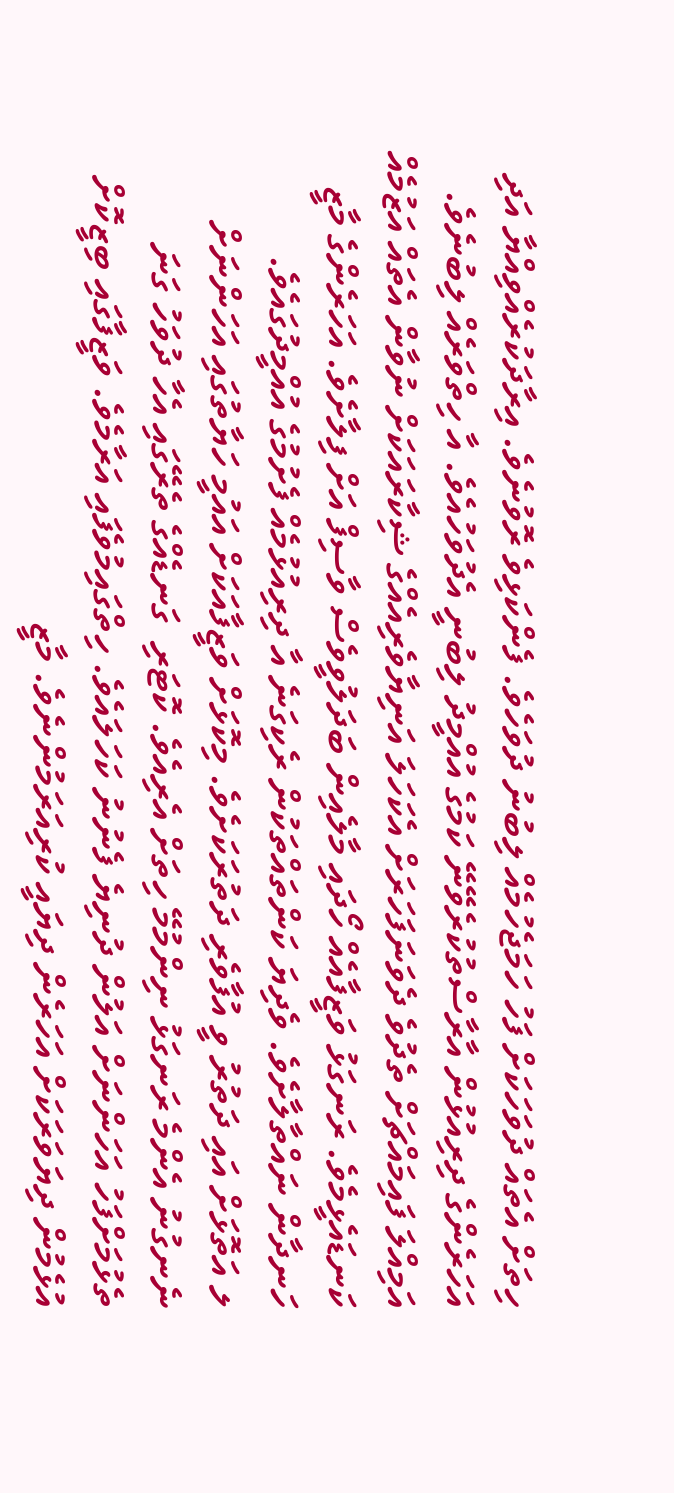ހިތަށް އެތައް ދުވަހަކަށް ފަހު ހަމަޖެހުމެއް ލިބުނު ދުވަހެވެ. ފެންކަޅިވެ ރޮވުނެވެ. އިރާދަކުރެއްވިއްޔާ އަދި އަހަރެންގެ ދިރިއުޅުން އާރާސްތުކުރެވޭނޭ ކަމުގެ އުއްމީދު ލިބުނީ އެދުވަހުއެވެ. އާ ހިތްވަރެއް ލިބުނެވެ. އަމިއްލަ ފައިމައްޗަށް ތެދުވެ ދެވަނަފަހަރަށް އެކަހަލަ އަނިޔާވެރިއެއްގެ ޝިކާރައަކަށް ނުވާން އެތައް އަޒުމެއް ކަނޑައެޅީމެވެ. ރަނގަޅު ވަޒީފާއެއް ހޯދައި މާލެއިން ބަދަލުވީވެސް ވާސިފް އަށް ފިލާށެވެ. އަހަރެންގެ މާޒީ ހަނދާން ނައްތާލާށެވެ. ވެދިޔަ ކަންތައްތަކުން ރެކިގަނެ އާ ދިރިއުޅުމެއް ފެށުމުގެ އުއްމީދުގައެވެ.
ލ އަތޮޅަށް އައި ދަތުރު ވީ އުފާވެރި ދަތުރަކަށެވެ. މިކޮޅަށް ވަޒީފާއަކަށް އައުމީ ހަޔާތުގައި އަހަންނަށް ނެނގުނު އެންމެ ރަނގަޅު ނިންމުމޭ ހިތަށް އެރިއެވެ. ކޮޓަރި  ގަނޑެއްގެ ތެރޭގައި އެހާ ދުވަހު ގަނަ ތެޅުމަށްފަހު އަހަންނަށް އަލުން ދުނިޔެ ފެނުނު ކަހަލައެވެ. ހިތްގައިމުވެފައި އަރާމެވެ. ވަޒީފާގައި ބިޒީކޮށް އުޅެމުން ދިޔަވަރަކަށް އަހަރެން ދިޔައީ ކުރިއަރަމުންނެވެ. މާޒީ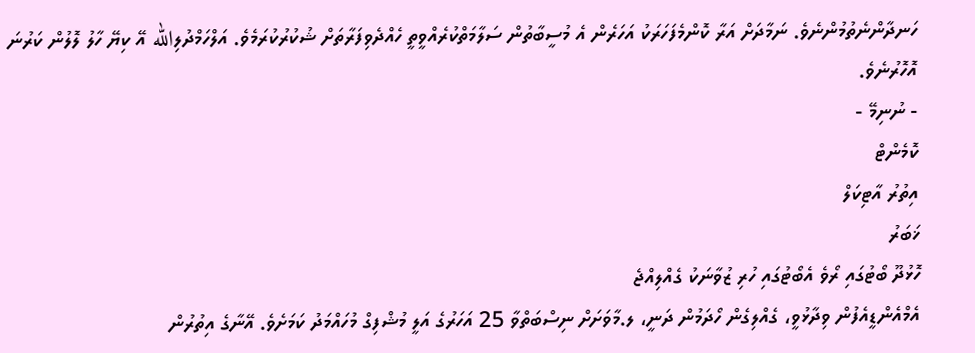ހަނދާންނެތުމުންނެވެ. ނަމާދަށް އަރާ ކޮންމެފަހަރަކު އަހަރެން އެ މުސީބާތުން ސަލާމަތްކުރެއްވީތީ ހެއްދެވިފަރާތަށް ޝުކުރުކުރަމެވެ. އަލްހަމްދުލިالله އޭ ކިޔޭ ހާލު ލޮލުން ކަރުނަ އޮހޮރުނެވެ.
- ނުނިމޭ -
ކޮމެންޓް
އިތުރު އާޓިކަލް
ޚަބަރު
ހޮޅުދޫ ބޯޓުގައި ރޯވެ އެބޯޓުގައި ހުރި ޒުވާނަކު ގެއްލިއްޖެ
އެމްއެންޑީއެފުން ވިދާޅުވީ، ގެއްލިގެން ހޯދަމުން ދަނީ، ލ.މާވަށަށް ނިސްބަތްވާ 25 އަހަރުގެ އަލީ މުޝްފިގް މުހައްމަދު ކަމަށެވެ. އޭނާގެ އިތުރުން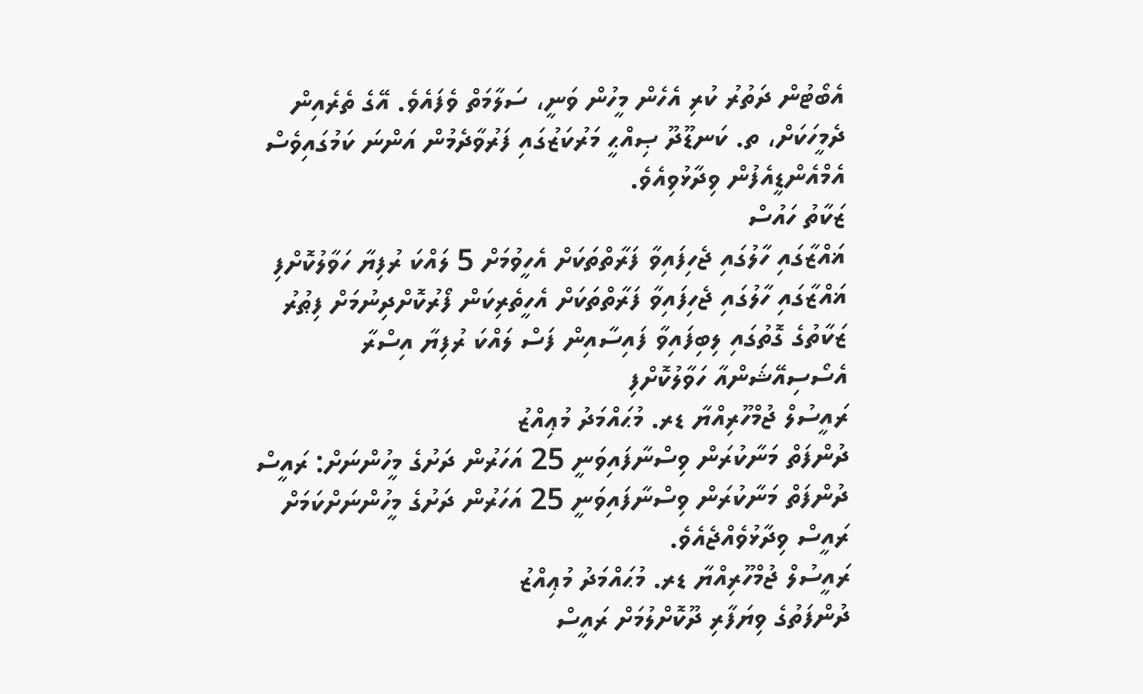އެބޯޓުން ދަތުރު ކުރި އެހެން މީހުން ވަނީ، ސަލާމަތް ވެފައެވެ. އޭގެ ތެރެއިން ދެމީހަކަށް، ތ. ކަނޑޫދޫ ޞިއްޙީ މަރުކަޒުގައި ފަރުވާދެމުން އަންނަ ކަމުގައިވެސް އެމްއެންޑީއެފުން ވިދާޅުވިއެވެ.
ޒަކާތު ހައުސް
ޣައްޒާގައި ހާލުގައި ޖެހިފައިވާ ފަރާތްތަކަށް އެހީވުމަށް 5 ލައްކަ ރުފިޔާ ހަވާލުކޮށްފި
ޣައްޒާގައި ހާލުގައި ޖެހިފައިވާ ފަރާތްތަކަށް އެހީތެރިކަން ފޯރުކޮށްދިނުމަށް ފިޠުރު ޒަކާތުގެ ގޮތުގައި ލިބިފައިވާ ފައިސާއިން ފަސް ލައްކަ ރުފިޔާ އިސްރާ އެސޯސިއޭޝަންއާ ހަވާލުކޮށްފި
ރައީސުލް ޖުމްހޫރިއްޔާ ޑރ. މުޙައްމަދު މުޢިއްޒު
ދުންފަތް މަނާކުރަން ވިސްނާފައިވަނީ 25 އަހަރުން ދަށުގެ މީހުންނަށް: ރައީސް
ދުންފަތް މަނާކުރަން ވިސްނާފައިވަނީ 25 އަހަރުން ދަށުގެ މީހުންނަށްކަމަށް ރައީސް ވިދާޅުވެއްޖެއެވެ.
ރައީސުލް ޖުމްހޫރިއްޔާ ޑރ. މުޙައްމަދު މުޢިއްޒު
ދުންފަތުގެ ވިޔަފާރި ދޫކޮށްލުމަށް ރައީސް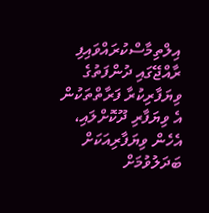އިލްތިމާސްކުރައްވައިފި
ރާއްޖޭގައި ދުންފަތުގެ ވިޔަފާރިކުރާ ފަރާތްތަކުން އެ ވިޔަފާރި ދޫކޮށްލައި، އެހެން ވިޔަފާރިއަކަށް ބަދަލުވުމަށް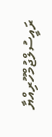ރައީސުލްޖުމްހޫރިއްޔާ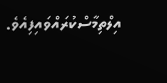އިލްތިމާސްކުރައްވައިފިއެވެ.